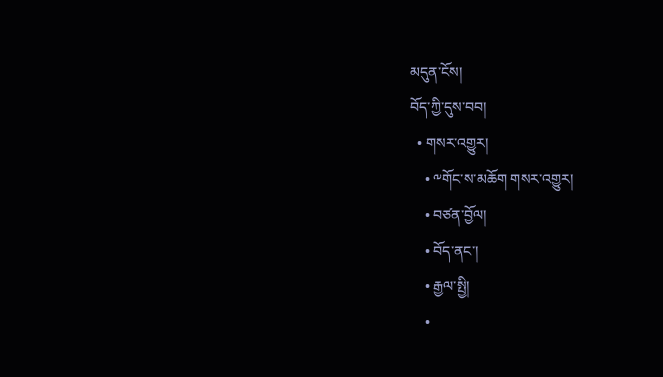མདུན་ངོས།
བོད་ཀྱི་དུས་བབ།
  • གསར་འགྱུར།
    • ༸གོང་ས་མཆོག གསར་འགྱུར།
    • བཙན་བྱོལ།
    • བོད་ནང་།
    • རྒྱལ་སྤྱི།
    •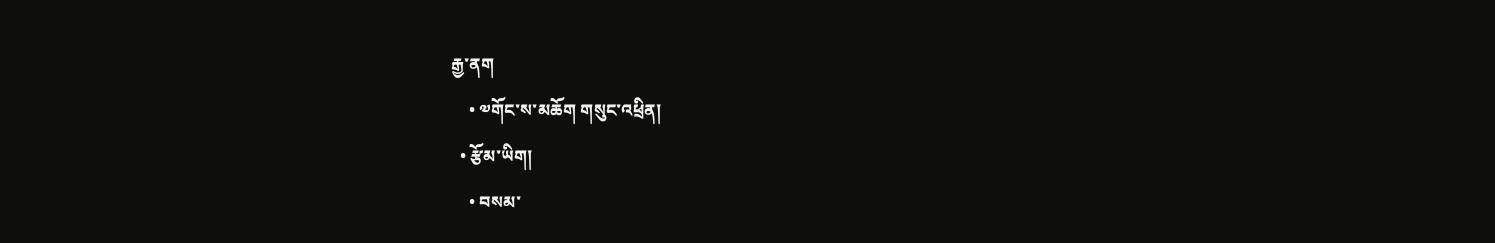རྒྱ་ནག
    • ༧གོང་ས་མཆོག གསུང་འཕྲིན།
  • རྩོམ་ཡིག།
    • བསམ་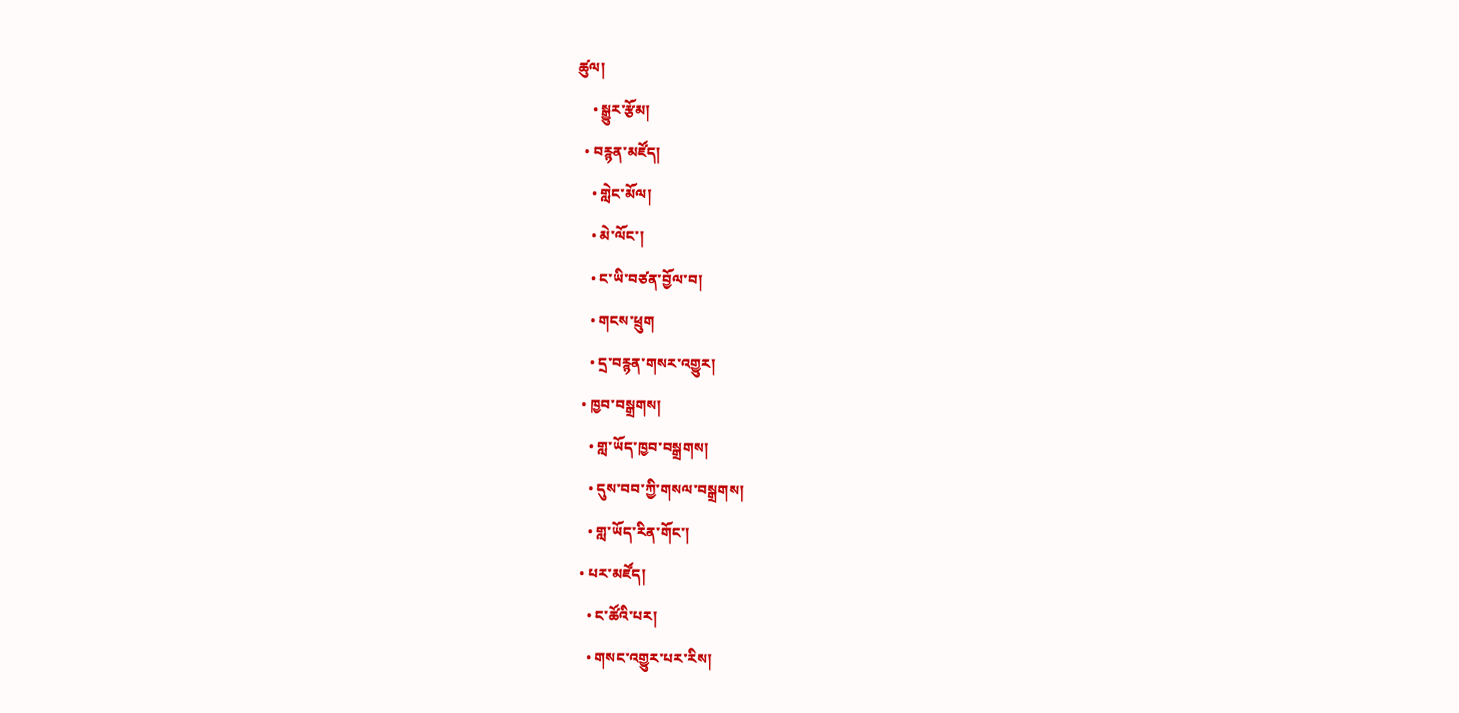ཚུལ།
    • སྒྱུར་རྩོམ།
  • བརྙན་མཛོད།
    • གླེང་མོལ།
    • མེ་ལོང་།
    • ང་ཡི་བཙན་བྱོལ་བ།
    • གངས་ཕྲུག
    • དྲ་བརྙན་གསར་འགྱུར།
  • ཁྱབ་བསྒྲགས།
    • གླ་ཡོད་ཁྱབ་བསྒྲགས།
    • དུས་བབ་ཀྱི་གསལ་བསྒྲགས།
    • གླ་ཡོད་རིན་གོང་།
  • པར་མཛོད།
    • ང་ཚོའི་པར།
    • གསང་འགྱུར་པར་རིས།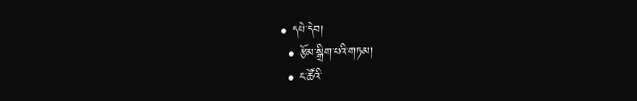• དཔེ་དེབ།
  • རྩོམ་སྒྲིག་པའི་གཏམ།
  • ང་ཚོའི་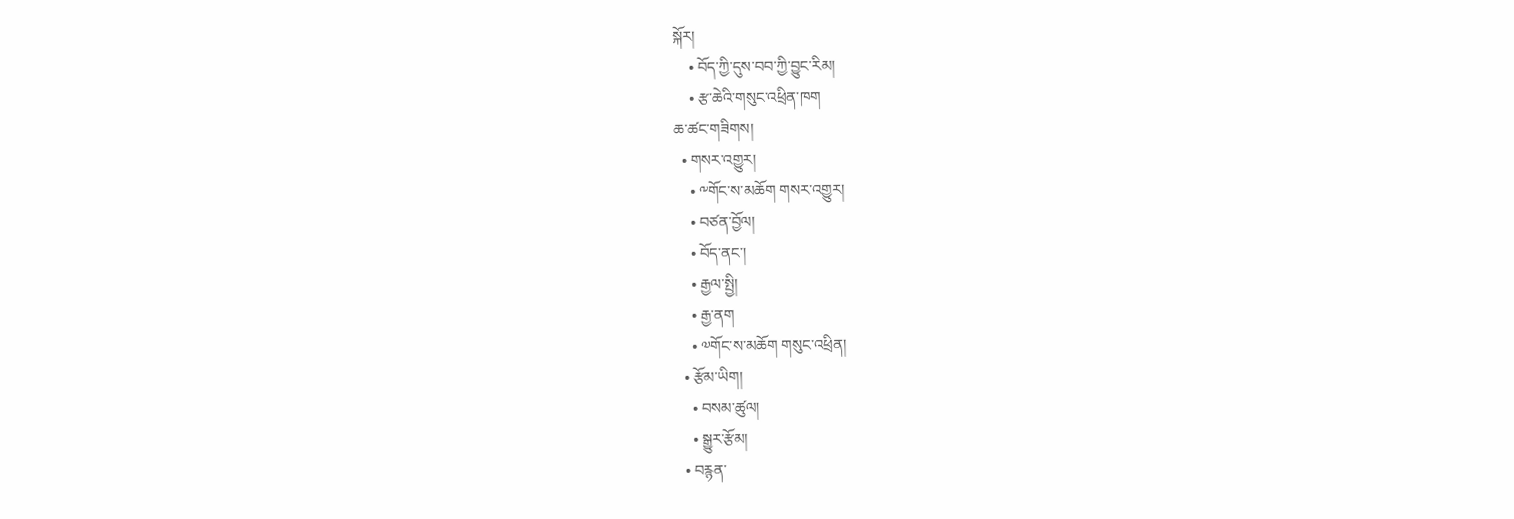སྐོར།
    • བོད་ཀྱི་དུས་བབ་ཀྱི་བྱུང་རིམ།
    • རྩ་ཆེའི་གསུང་འཕྲིན་ཁག
ཆ་ཚང་གཟིགས།
  • གསར་འགྱུར།
    • ༸གོང་ས་མཆོག གསར་འགྱུར།
    • བཙན་བྱོལ།
    • བོད་ནང་།
    • རྒྱལ་སྤྱི།
    • རྒྱ་ནག
    • ༧གོང་ས་མཆོག གསུང་འཕྲིན།
  • རྩོམ་ཡིག།
    • བསམ་ཚུལ།
    • སྒྱུར་རྩོམ།
  • བརྙན་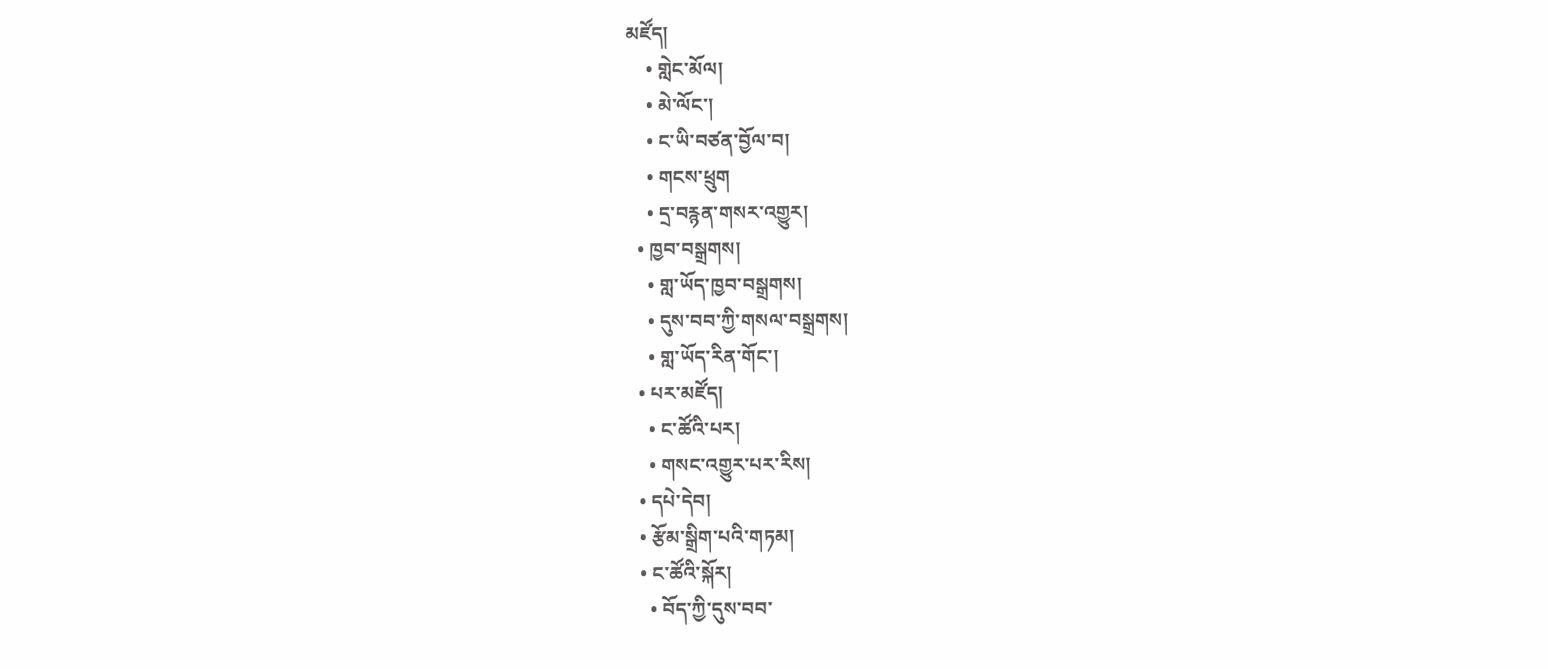མཛོད།
    • གླེང་མོལ།
    • མེ་ལོང་།
    • ང་ཡི་བཙན་བྱོལ་བ།
    • གངས་ཕྲུག
    • དྲ་བརྙན་གསར་འགྱུར།
  • ཁྱབ་བསྒྲགས།
    • གླ་ཡོད་ཁྱབ་བསྒྲགས།
    • དུས་བབ་ཀྱི་གསལ་བསྒྲགས།
    • གླ་ཡོད་རིན་གོང་།
  • པར་མཛོད།
    • ང་ཚོའི་པར།
    • གསང་འགྱུར་པར་རིས།
  • དཔེ་དེབ།
  • རྩོམ་སྒྲིག་པའི་གཏམ།
  • ང་ཚོའི་སྐོར།
    • བོད་ཀྱི་དུས་བབ་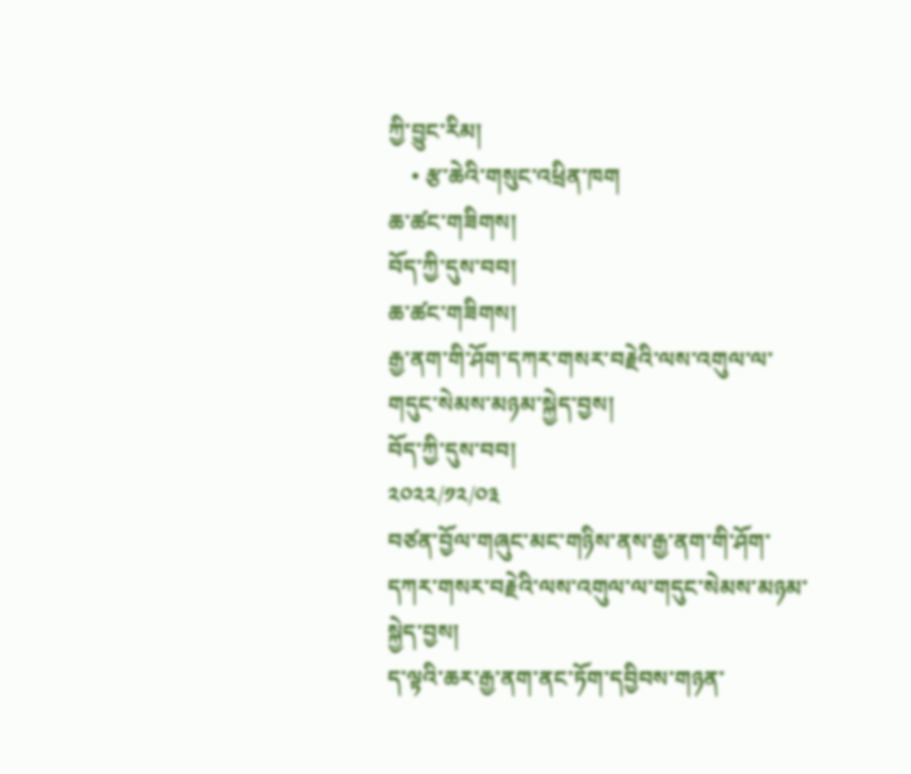ཀྱི་བྱུང་རིམ།
    • རྩ་ཆེའི་གསུང་འཕྲིན་ཁག
ཆ་ཚང་གཟིགས།
བོད་ཀྱི་དུས་བབ།
ཆ་ཚང་གཟིགས།
རྒྱ་ནག་གི་ཤོག་དཀར་གསར་བརྗེའི་ལས་འགུལ་ལ་གདུང་སེམས་མཉམ་སྐྱེད་བྱས།
བོད་ཀྱི་དུས་བབ།
༢༠༢༢/༡༢/༠༣
བཙན་བྱོལ་གཞུང་མང་གཉིས་ནས་རྒྱ་ནག་གི་ཤོག་དཀར་གསར་བརྗེའི་ལས་འགུལ་ལ་གདུང་སེམས་མཉམ་སྐྱེད་བྱས།
ད་ལྟའི་ཆར་རྒྱ་ནག་ནང་ཏོག་དབྱིབས་གཉན་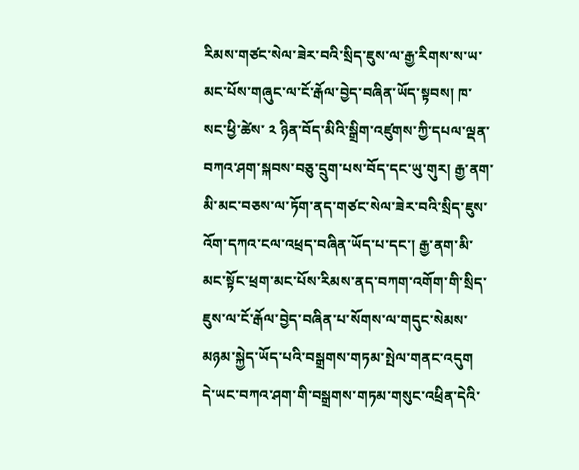རིམས་གཙང་སེལ་ཟེར་བའི་སྲིད་ཇུས་ལ་རྒྱ་རིགས་ས་ཡ་མང་པོས་གཞུང་ལ་ངོ་རྒོལ་བྱེད་བཞིན་ཡོད་སྟབས། ཁ་སང་ཕྱི་ཚེས་ ༢ ཉིན་བོད་མིའི་སྒྲིག་འཛུགས་ཀྱི་དཔལ་ལྡན་བཀའ་ཤག་སྐབས་བཅུ་དྲུག་པས་བོད་དང་ཡུ་གུར། རྒྱ་ནག་མི་མང་བཅས་ལ་ཏོག་ནད་གཙང་སེལ་ཟེར་བའི་སྲིད་ཇུས་འོག་དཀའ་ངལ་འཕྲད་བཞིན་ཡོད་པ་དང་། རྒྱ་ནག་མི་མང་སྟོང་ཕྲག་མང་པོས་རིམས་ནད་བཀག་འགོག་གི་སྲིད་ཇུས་ལ་ངོ་རྒོལ་བྱེད་བཞིན་པ་སོགས་ལ་གདུང་སེམས་མཉམ་སྐྱེད་ཡོད་པའི་བསྒྲགས་གཏམ་སྤེལ་གནང་འདུག
དེ་ཡང་བཀའ་ཤག་གི་བསྒྲགས་གཏམ་གསུང་འཕྲིན་དེའི་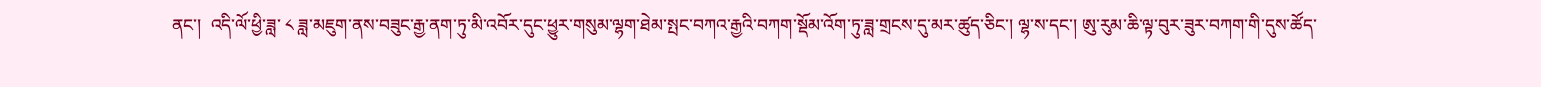ནང་།  འདི་ལོ་ཕྱི་ཟླ་ ༨ ཟླ་མཇུག་ནས་བཟུང་རྒྱ་ནག་ཏུ་མི་འབོར་དུང་ཕྱུར་གསུམ་ལྷག་ཐེམ་སྤང་བཀའ་རྒྱའི་བཀག་སྡོམ་འོག་ཏུ་ཟླ་གྲངས་དུ་མར་ཚུད་ཅིང་། ལྷ་ས་དང་། ཨུ་རུམ་ཆི་ལྟ་བུར་ཟུར་བཀག་གི་དུས་ཚོད་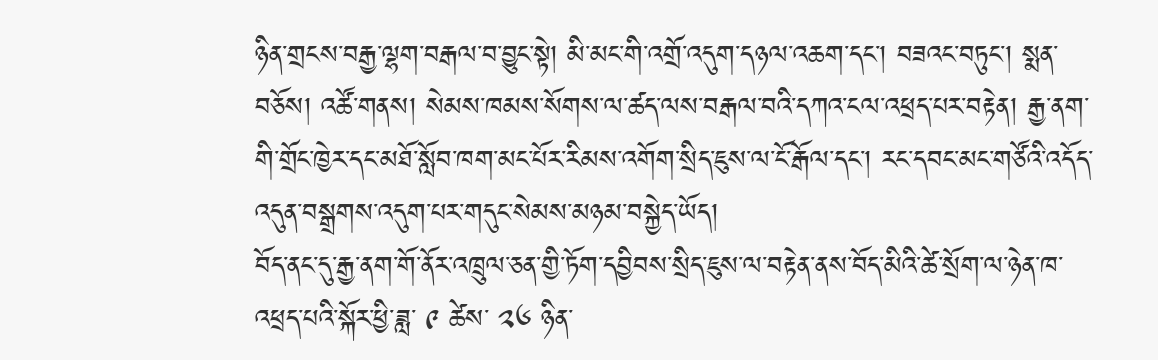ཉིན་གྲངས་བརྒྱ་ལྷག་བརྒལ་བ་བྱུང་སྟེ། མི་མང་གི་འགྲོ་འདུག་དཉལ་འཆག་དང་། བཟའང་བཏུང་། སྨན་བཅོས། འཚོ་གནས། སེམས་ཁམས་སོགས་ལ་ཚད་ལས་བརྒལ་བའི་དཀའ་ངལ་འཕྲད་པར་བརྟེན། རྒྱ་ནག་གི་གྲོང་ཁྱེར་དང་མཐོ་སློབ་ཁག་མང་པོར་རིམས་འགོག་སྲིད་ཇུས་ལ་ངོ་རྒོལ་དང་། རང་དབང་མང་གཙོའི་འདོད་འདུན་བསྒྲགས་འདུག་པར་གདུང་སེམས་མཉམ་བསྐྱེད་ཡོད།
བོད་ནང་དུ་རྒྱ་ནག་གོ་ནོར་འཁྲུལ་ཅན་གྱི་ཏོག་དབྱིབས་སྲིད་ཇུས་ལ་བརྟེན་ནས་བོད་མིའི་ཚེ་སྲོག་ལ་ཉེན་ཁ་འཕྲད་པའི་སྐོར་ཕྱི་ཟླ་ ༩ ཚེས་ ༢༦ ཉིན་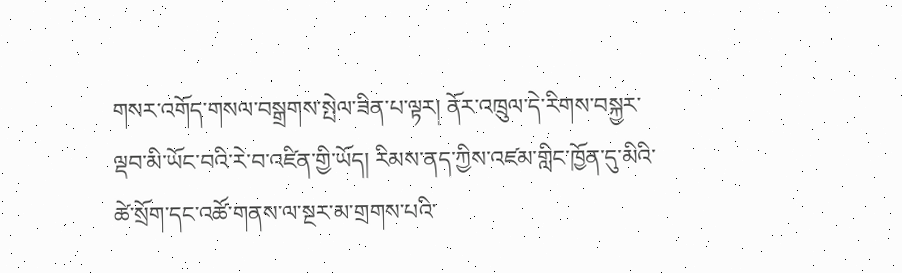གསར་འགོད་གསལ་བསྒྲགས་སྤེལ་ཟིན་པ་ལྟར། ནོར་འཁྲུལ་དེ་རིགས་བསྐྱར་ལྡབ་མི་ཡོང་བའི་རེ་བ་འཛིན་གྱི་ཡོད། རིམས་ནད་ཀྱིས་འཛམ་གླིང་ཁྱོན་དུ་མིའི་ཚེ་སྲོག་དང་འཚོ་གནས་ལ་སྔར་མ་གྲགས་པའི་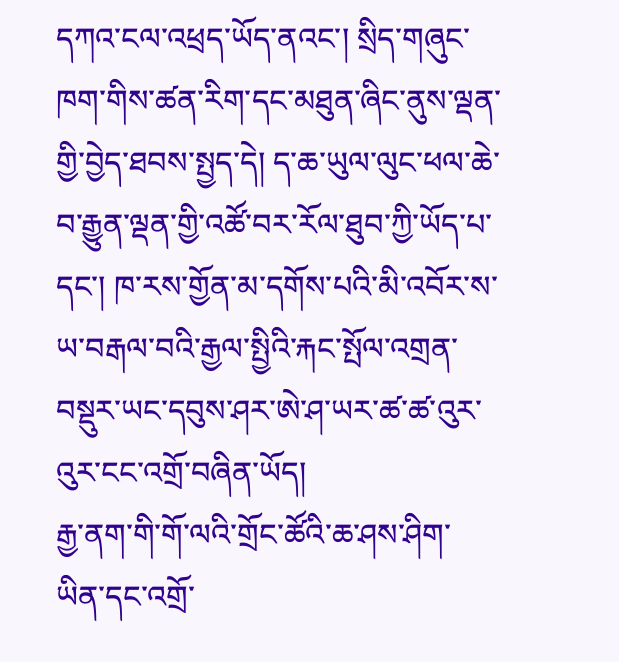དཀའ་ངལ་འཕྲད་ཡོད་ནའང་། སྲིད་གཞུང་ཁག་གིས་ཚན་རིག་དང་མཐུན་ཞིང་ནུས་ལྡན་གྱི་བྱེད་ཐབས་སྤྱད་དེ། ད་ཆ་ཡུལ་ལུང་ཕལ་ཆེ་བ་རྒྱུན་ལྡན་གྱི་འཚོ་བར་རོལ་ཐུབ་ཀྱི་ཡོད་པ་དང་། ཁ་རས་གྱོན་མ་དགོས་པའི་མི་འབོར་ས་ཡ་བརྒལ་བའི་རྒྱལ་སྤྱིའི་རྐང་སྤོལ་འགྲན་བསྡུར་ཡང་དབུས་ཤར་ཨེ་ཤ་ཡར་ཚ་ཚ་འུར་འུར་ངང་འགྲོ་བཞིན་ཡོད།
རྒྱ་ནག་གི་གོ་ལའི་གྲོང་ཚོའི་ཆ་ཤས་ཤིག་ཡིན་དང་འགྲོ་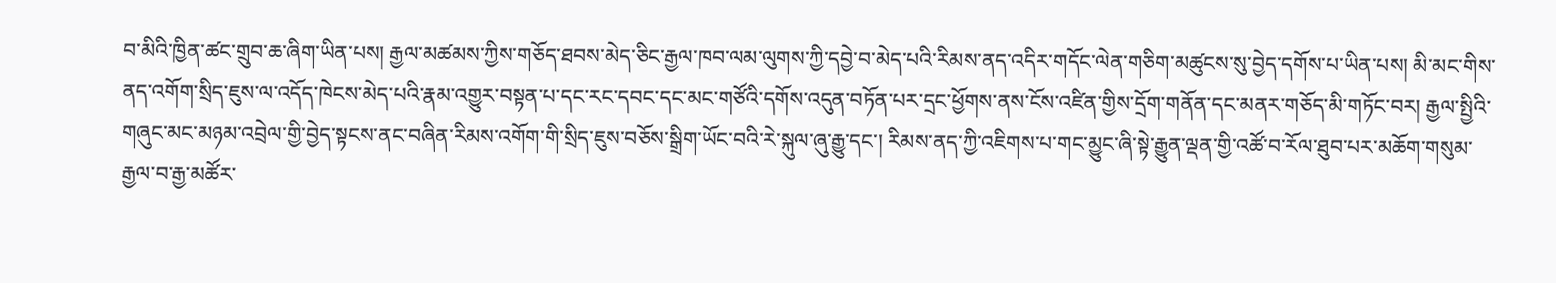བ་མིའི་ཁྱིན་ཚང་གྲུབ་ཆ་ཞིག་ཡིན་པས། རྒྱལ་མཚམས་ཀྱིས་གཅོད་ཐབས་མེད་ཅིང་རྒྱལ་ཁབ་ལམ་ལུགས་ཀྱི་དབྱེ་བ་མེད་པའི་རིམས་ནད་འདིར་གདོང་ལེན་གཅིག་མཚུངས་སུ་བྱེད་དགོས་པ་ཡིན་པས། མི་མང་གིས་ནད་འགོག་སྲིད་ཇུས་ལ་འདོད་ཁེངས་མེད་པའི་རྣམ་འགྱུར་བསྟན་པ་དང་རང་དབང་དང་མང་གཙོའི་དགོས་འདུན་བཏོན་པར་དྲང་ཕྱོགས་ནས་ངོས་འཛིན་གྱིས་དྲོག་གནོན་དང་མནར་གཅོད་མི་གཏོང་བར། རྒྱལ་སྤྱིའི་གཞུང་མང་མཉམ་འབྲེལ་གྱི་བྱེད་སྟངས་ནང་བཞིན་རིམས་འགོག་གི་སྲིད་ཇུས་བཅོས་སྒྲིག་ཡོང་བའི་རེ་སྐུལ་ཞུ་རྒྱུ་དང་། རིམས་ནད་ཀྱི་འཇིགས་པ་གང་མྱུང་ཞི་སྟེ་རྒྱུན་ལྡན་གྱི་འཚོ་བ་རོལ་ཐུབ་པར་མཆོག་གསུམ་རྒྱལ་བ་རྒྱ་མཚོར་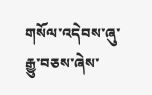གསོལ་འདེབས་ཞུ་རྒྱུ་བཅས་ཞེས་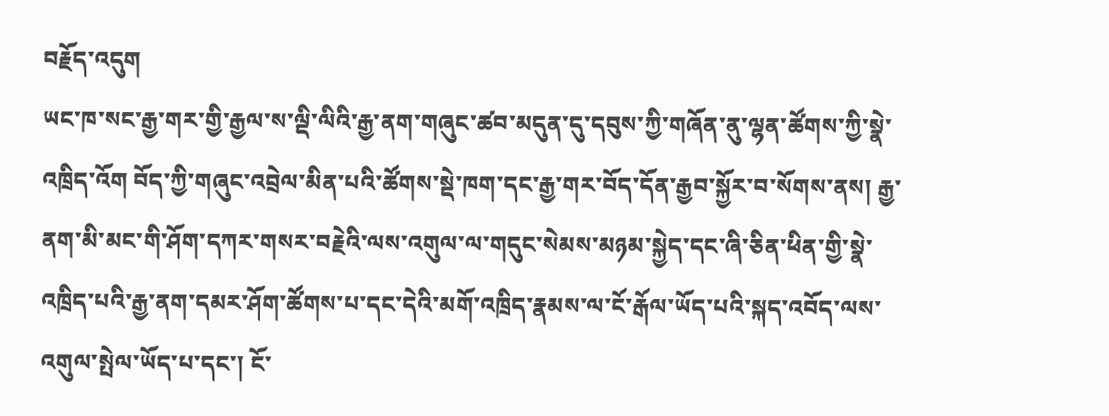བརྗོད་འདུག
ཡང་ཁ་སང་རྒྱ་གར་གྱི་རྒྱལ་ས་ལྡི་ལིའི་རྒྱ་ནག་གཞུང་ཚབ་མདུན་དུ་དབུས་ཀྱི་གཞོན་ནུ་ལྷན་ཚོགས་ཀྱི་སྣེ་འཁྲིད་འོག བོད་ཀྱི་གཞུང་འབྲེལ་མིན་པའི་ཚོགས་སྡེ་ཁག་དང་རྒྱ་གར་བོད་དོན་རྒྱབ་སྐྱོར་བ་སོགས་ནས། རྒྱ་ནག་མི་མང་གི་ཤོག་དཀར་གསར་བརྗེའི་ལས་འགུལ་ལ་གདུང་སེམས་མཉམ་སྐྱེད་དང་ཞི་ཅིན་ཕིན་གྱི་སྣེ་འཁྲིད་པའི་རྒྱ་ནག་དམར་ཤོག་ཚོགས་པ་དང་དེའི་མགོ་འཁྲིད་རྣམས་ལ་ངོ་རྒོལ་ཡོད་པའི་སྐད་འབོད་ལས་འགུལ་སྤེལ་ཡོད་པ་དང་། ངོ་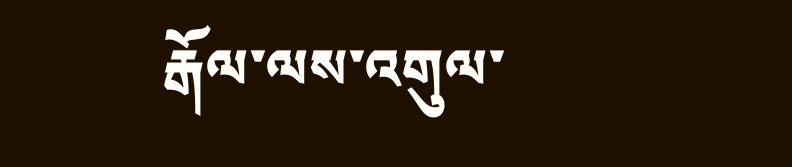རྒོལ་ལས་འགུལ་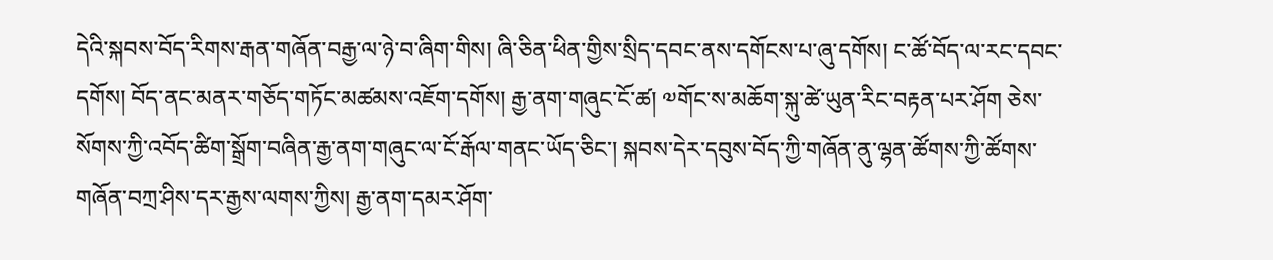དེའི་སྐབས་བོད་རིགས་རྒན་གཞོན་བརྒྱ་ལ་ཉེ་བ་ཞིག་གིས། ཞི་ཅིན་ཕིན་གྱིས་སྲིད་དབང་ནས་དགོངས་པ་ཞུ་དགོས། ང་ཚོ་བོད་ལ་རང་དབང་དགོས། བོད་ནང་མནར་གཅོད་གཏོང་མཚམས་འཇོག་དགོས། རྒྱ་ནག་གཞུང་ངོ་ཚ། ༧གོང་ས་མཆོག་སྐུ་ཚེ་ཡུན་རིང་བརྟན་པར་ཤོག ཅེས་སོགས་ཀྱི་འབོད་ཚིག་སྒྲོག་བཞིན་རྒྱ་ནག་གཞུང་ལ་ངོ་རྒོལ་གནང་ཡོད་ཅིང་། སྐབས་དེར་དབུས་བོད་ཀྱི་གཞོན་ནུ་ལྷན་ཚོགས་ཀྱི་ཚོགས་གཞོན་བཀྲ་ཤིས་དར་རྒྱས་ལགས་ཀྱིས། རྒྱ་ནག་དམར་ཤོག་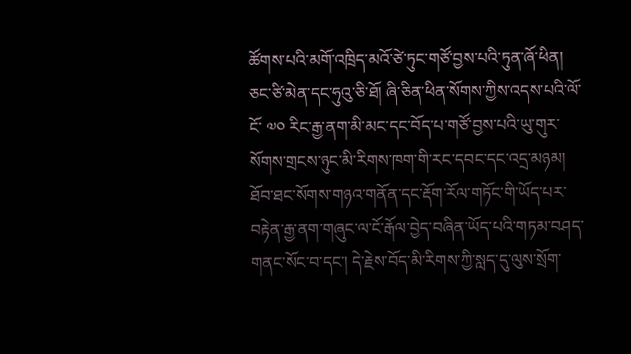ཚོགས་པའི་མགོ་འཁྲིད་མའོ་ཙེ་ཏུང་གཙོ་བྱས་པའི་ཏུན་ཞོ་ཕིན། ཅང་ཙི་མེན་དང་ཧུའུ་ཅི་ཐོ། ཞི་ཅིན་ཕིན་སོགས་ཀྱིས་འདས་པའི་ལོ་ངོ་ ༧༠ རིང་རྒྱ་ནག་མི་མང་དང་བོད་པ་གཙོ་བྱས་པའི་ཡུ་གུར་སོགས་གྲངས་ཉུང་མི་རིགས་ཁག་གི་རང་དབང་དང་འདྲ་མཉམ། ཐོབ་ཐང་སོགས་གཉའ་གནོན་དང་རྡོག་རོལ་གཏོང་གི་ཡོད་པར་བརྟེན་རྒྱ་ནག་གཞུང་ལ་ངོ་རྒོལ་བྱེད་བཞིན་ཡོད་པའི་གཏམ་བཤད་གནང་སོང་བ་དང་། དེ་རྗེས་བོད་མི་རིགས་ཀྱི་སླད་དུ་ལུས་སྲོག་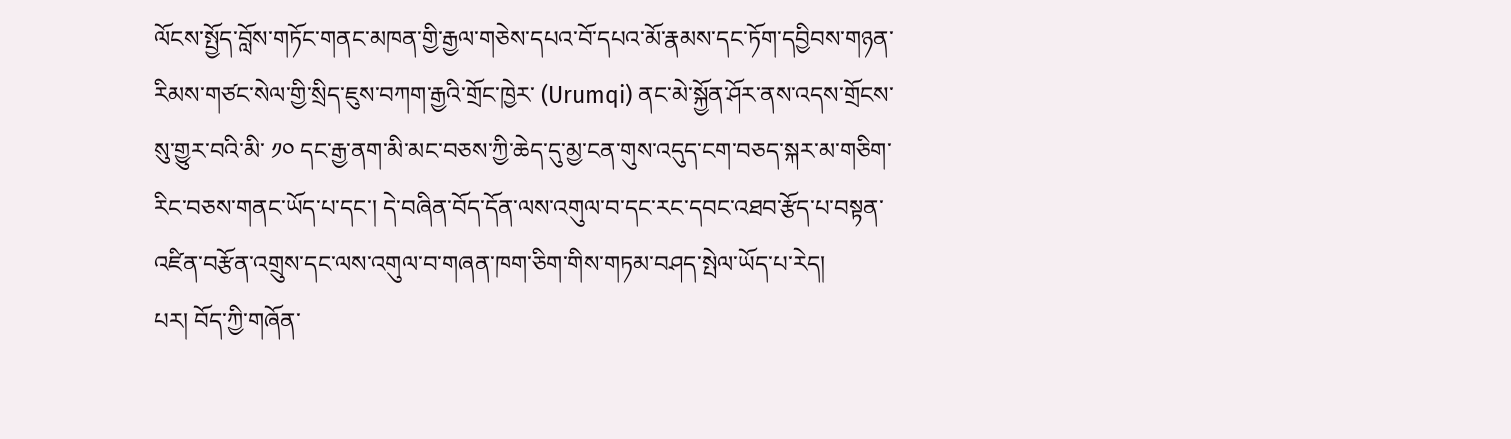ལོངས་སྤྱོད་བློས་གཏོང་གནང་མཁན་གྱི་རྒྱལ་གཅེས་དཔའ་བོ་དཔའ་མོ་རྣམས་དང་ཏོག་དབྱིབས་གཉན་རིམས་གཙང་སེལ་གྱི་སྲིད་ཇུས་བཀག་རྒྱའི་གྲོང་ཁྱེར་ (Urumqi) ནང་མེ་སྐྱོན་ཤོར་ནས་འདས་གྲོངས་སུ་གྱུར་བའི་མི་ ༡༠ དང་རྒྱ་ནག་མི་མང་བཅས་ཀྱི་ཆེད་དུ་མྱ་ངན་གུས་འདུད་ངག་བཅད་སྐར་མ་གཅིག་རིང་བཅས་གནང་ཡོད་པ་དང་། དེ་བཞིན་བོད་དོན་ལས་འགུལ་བ་དང་རང་དབང་འཐབ་རྩོད་པ་བསྟན་འཛིན་བརྩོན་འགྲུས་དང་ལས་འགུལ་བ་གཞན་ཁག་ཅིག་གིས་གཏམ་བཤད་སྤེལ་ཡོད་པ་རེད།
པར། བོད་ཀྱི་གཞོན་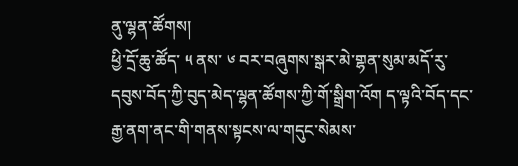ནུ་ལྷན་ཚོགས།
ཕྱི་དྲོ་ཆུ་ཚོད་ ༥ ནས་ ༦ བར་བཞུགས་སྒར་མེ་གྷན་སུམ་མདོ་རུ་དབུས་བོད་ཀྱི་བུད་མེད་ལྷན་ཚོགས་ཀྱི་གོ་སྒྲིག་འོག ད་ལྟའི་བོད་དང་རྒྱ་ནག་ནང་གི་གནས་སྟངས་ལ་གདུང་སེམས་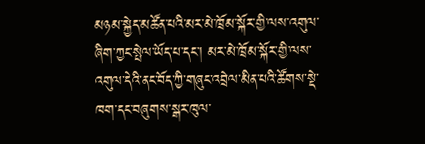མཉམ་སྐྱེད་མཚོན་པའི་མར་མེ་ཁྲོམ་སྐོར་གྱི་ལས་འགུལ་ཞིག་ཀྱང་སྤེལ་ཡོད་པ་དང་། མར་མེ་ཁྲོམ་སྐོར་གྱི་ལས་འགུལ་དེའི་ནང་བོད་ཀྱི་གཞུང་འབྲེལ་མིན་པའི་ཚོགས་སྡེ་ཁག་དང་བཞུགས་སྒར་ཁུལ་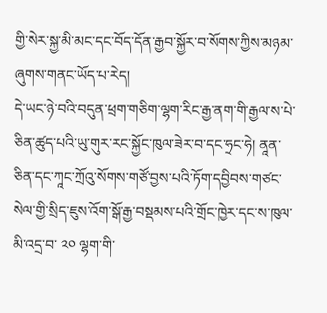གྱི་སེར་སྐྱ་མི་མང་དང་བོད་དོན་རྒྱབ་སྐྱོར་བ་སོགས་ཀྱིས་མཉམ་ཞུགས་གནང་ཡོད་པ་རེད།
དེ་ཡང་ཉེ་བའི་བདུན་ཕྲག་གཅིག་ལྷག་རིང་རྒྱ་ནག་གི་རྒྱལ་ས་པེ་ཅིན་ཚུད་པའི་ཡུ་གུར་རང་སྐྱོང་ཁུལ་ཟེར་བ་དང་ཧྲང་ཧེ། ནཱན་ཅིན་དང་ཀཱང་ཀྲོའུ་སོགས་གཙོ་བྱས་པའི་ཏོག་དབྱིབས་གཙང་སེལ་གྱི་སྲིད་ཇུས་འོག་སྒོ་རྒྱ་བསྡམས་པའི་གྲོང་ཁྱེར་དང་ས་ཁུལ་མི་འདྲ་བ་ ༢༠ ལྷག་གི་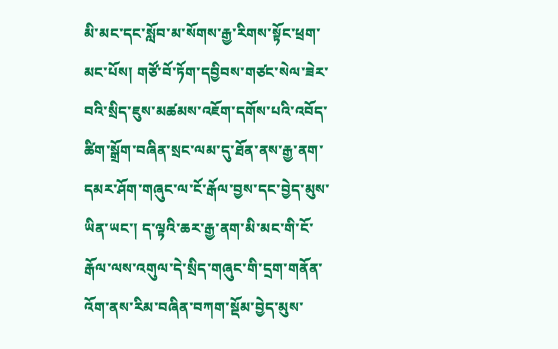མི་མང་དང་སློབ་མ་སོགས་རྒྱ་རིགས་སྟོང་ཕྲག་མང་པོས། གཙོ་བོ་ཏོག་དབྱིབས་གཙང་སེལ་ཟེར་བའི་སྲིད་ཇུས་མཚམས་འཇོག་དགོས་པའི་འབོད་ཚིག་སྒྲོག་བཞིན་སྲང་ལམ་དུ་ཐོན་ནས་རྒྱ་ནག་དམར་ཤོག་གཞུང་ལ་ངོ་རྒོལ་བྱས་དང་བྱེད་མུས་ཡིན་ཡང་། ད་ལྟའི་ཆར་རྒྱ་ནག་མི་མང་གི་ངོ་རྒོལ་ལས་འགུལ་དེ་སྲིད་གཞུང་གི་དྲག་གནོན་འོག་ནས་རིམ་བཞིན་བཀག་སྡོམ་བྱེད་མུས་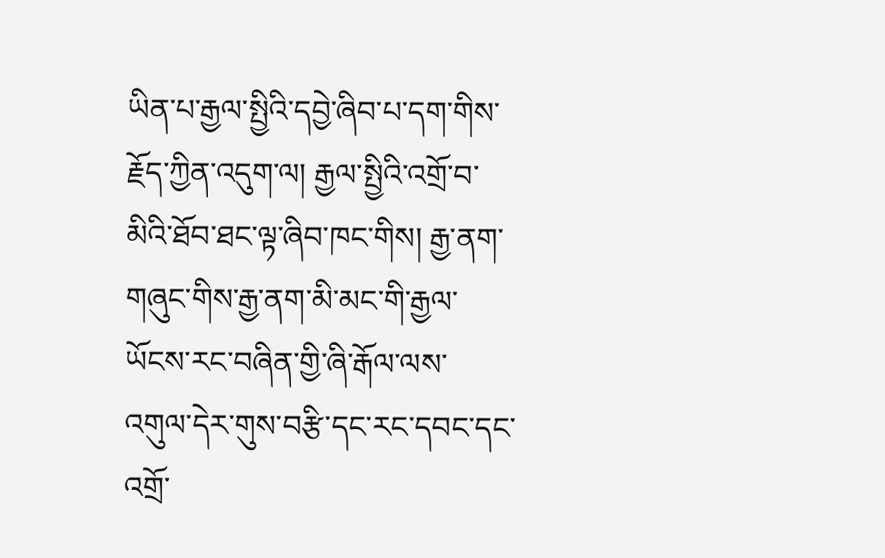ཡིན་པ་རྒྱལ་སྤྱིའི་དབྱེ་ཞིབ་པ་དག་གིས་རྗོད་ཀྱིན་འདུག་ལ། རྒྱལ་སྤྱིའི་འགྲོ་བ་མིའི་ཐོབ་ཐང་ལྟ་ཞིབ་ཁང་གིས། རྒྱ་ནག་གཞུང་གིས་རྒྱ་ནག་མི་མང་གི་རྒྱལ་ཡོངས་རང་བཞིན་གྱི་ཞི་རྒོལ་ལས་འགུལ་དེར་གུས་བརྩི་དང་རང་དབང་དང་འགྲོ་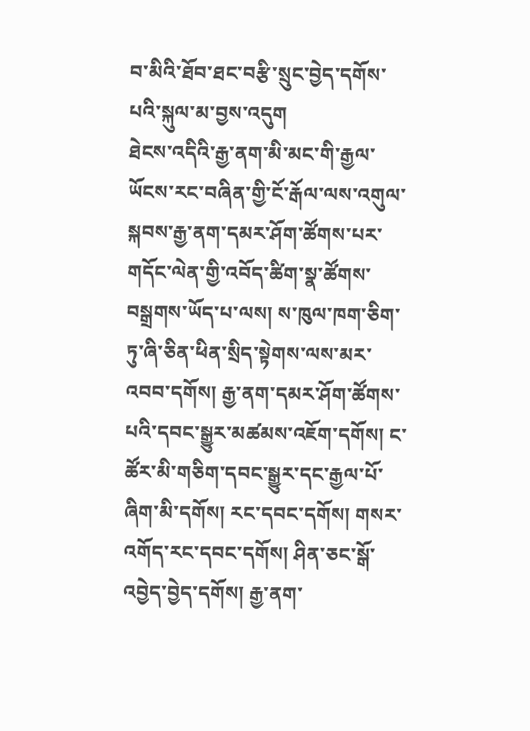བ་མིའི་ཐོབ་ཐང་བརྩི་སྲུང་བྱེད་དགོས་པའི་སྐུལ་མ་བྱས་འདུག
ཐེངས་འདིའི་རྒྱ་ནག་མི་མང་གི་རྒྱལ་ཡོངས་རང་བཞིན་གྱི་ངོ་རྒོལ་ལས་འགུལ་སྐབས་རྒྱ་ནག་དམར་ཤོག་ཚོགས་པར་གདོང་ལེན་གྱི་འབོད་ཚིག་སྣ་ཚོགས་བསྒྲགས་ཡོད་པ་ལས། ས་ཁུལ་ཁག་ཅིག་ཏུ་ཞི་ཅིན་ཕིན་སྲིད་སྟེགས་ལས་མར་འབབ་དགོས། རྒྱ་ནག་དམར་ཤོག་ཚོགས་པའི་དབང་སྒྱུར་མཚམས་འཇོག་དགོས། ང་ཚོར་མི་གཅིག་དབང་སྒྱུར་དང་རྒྱལ་པོ་ཞིག་མི་དགོས། རང་དབང་དགོས། གསར་འགོད་རང་དབང་དགོས། ཤིན་ཅང་སྒོ་འབྱེད་བྱེད་དགོས། རྒྱ་ནག་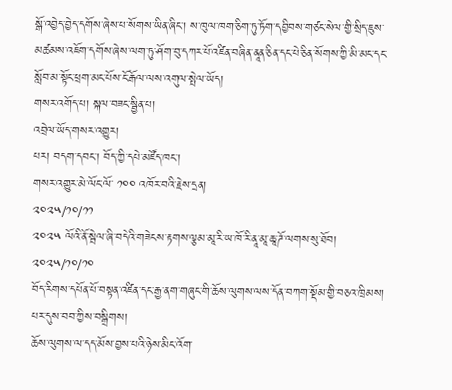སྒོ་འབྱེད་བྱེད་དགོས་ཞེས་པ་སོགས་ཡིན་ཞིང་། ས་ཁུལ་ཁག་ཅིག་ཏུ་ཏོག་དབྱིབས་གཙང་སེལ་གྱི་སྲིད་ཇུས་མཚམས་འཇོག་དགོས་ཞེས་ལག་ཏུ་ཤོག་བུ་དཀར་པོ་འཛིན་བཞིན་ནཱན་ཅིན་དང་པེ་ཅིན་སོགས་ཀྱི་མི་མང་དང་སློབ་མ་སྟོང་ཕྲག་མང་པོས་ངོ་རྒོལ་ལས་འགུལ་སྤེལ་ཡོད།
གསར་འགོད་པ། སྐལ་བཟང་སྦྱིན་པ།
འབྲེལ་ཡོད་གསར་འགྱུར།
པར། བདག་དབང་། བོད་ཀྱི་དཔེ་མཛོད་ཁང་།
གསར་འགྱུར་མེ་ལོང་ལོ་ ༡༠༠ འཁོར་བའི་རྗེས་དྲན།
༢༠༢༥/༡༠/༡༡
༢༠༢༥ ལོའི་ནོ་སྦེལ་ཞི་བདེའི་གཟེངས་རྟགས་ལྕམ་མཱ་རི་ཡ་ཁོ་རི་ནཱ་མཱ་ཆཱ་ཌོ་ལགས་སུ་ཐོབ།
༢༠༢༥/༡༠/༡༠
བོད་རིགས་དཔོན་པོ་བསྟན་འཛིན་དང་རྒྱ་ནག་གཞུང་གི་ཆོས་ལུགས་ལས་དོན་བཀག་སྡོམ་གྱི་བཅའ་ཁྲིམས། པར་དུས་བབ་ཀྱིས་བསྒྲིགས།
ཆོས་ལུགས་ལ་དད་མོས་བྱས་པའི་ཉེས་མིང་འོག་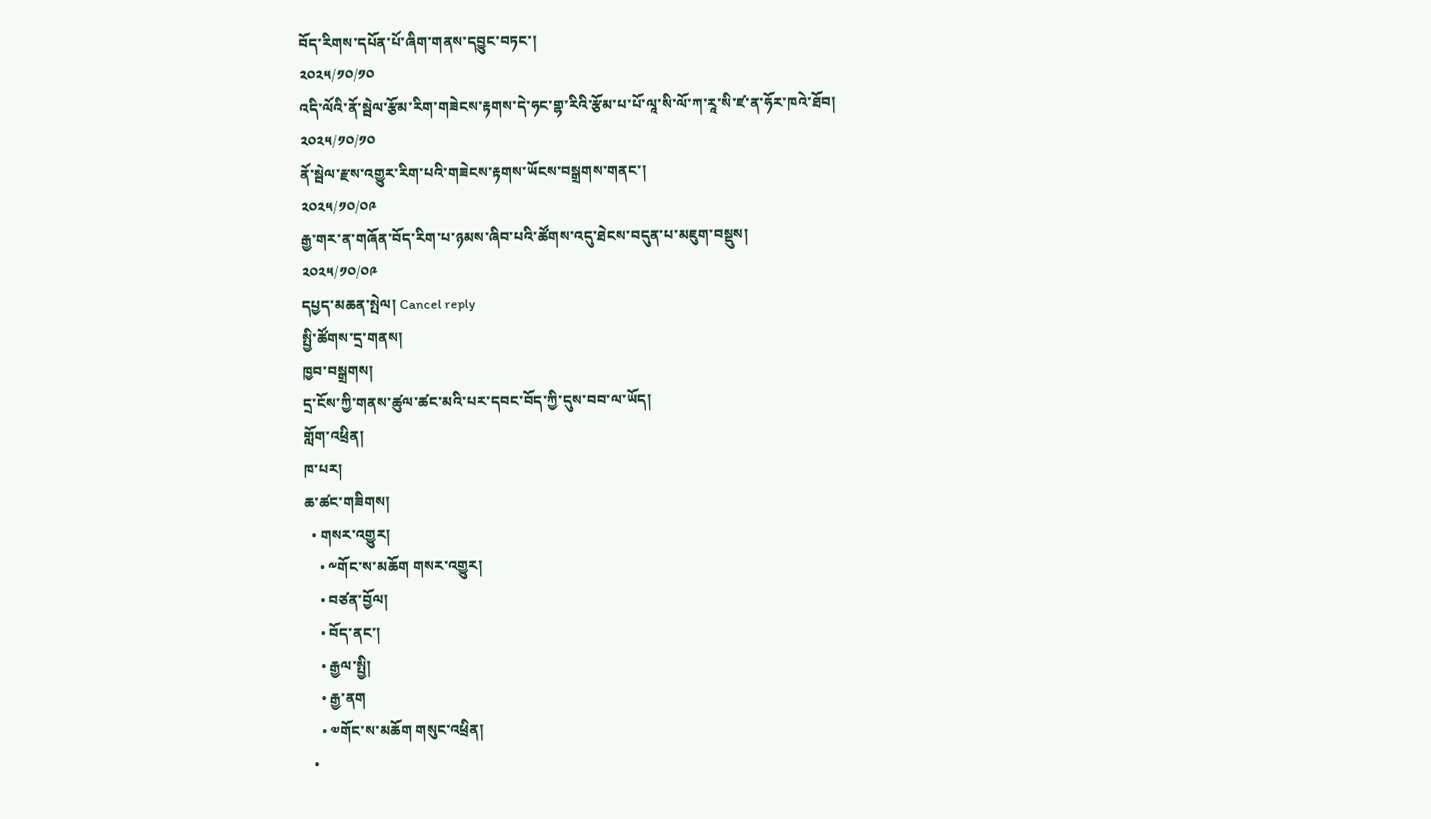བོད་རིགས་དཔོན་པོ་ཞིག་གནས་དབྱུང་བཏང་།
༢༠༢༥/༡༠/༡༠
འདི་ལོའི་ནོ་སྦེལ་རྩོམ་རིག་གཟེངས་རྟགས་དེ་ཧང་གྷ་རིའི་རྩོམ་པ་པོ་ལཱ་སི་ལོ་ཀ་རཱ་སི་ཛ་ན་ཧོར་ཁའེ་ཐོབ།
༢༠༢༥/༡༠/༡༠
ནོ་སྦེལ་རྫས་འགྱུར་རིག་པའི་གཟེངས་རྟགས་ཡོངས་བསྒྲགས་གནང་།
༢༠༢༥/༡༠/༠༩
རྒྱ་གར་ན་གཞོན་བོད་རིག་པ་ཉམས་ཞིབ་པའི་ཚོགས་འདུ་ཐེངས་བདུན་པ་མཇུག་བསྡུས།
༢༠༢༥/༡༠/༠༩
དཔྱད་མཆན་སྤེལ། Cancel reply
སྤྱི་ཚོགས་དྲ་གནས།
ཁྱབ་བསྒྲགས།
དྲ་ངོས་ཀྱི་གནས་ཚུལ་ཚང་མའི་པར་དབང་བོད་ཀྱི་དུས་བབ་ལ་ཡོད།
གློག་འཕྲིན།
ཁ་པར།
ཆ་ཚང་གཟིགས།
  • གསར་འགྱུར།
    • ༸གོང་ས་མཆོག གསར་འགྱུར།
    • བཙན་བྱོལ།
    • བོད་ནང་།
    • རྒྱལ་སྤྱི།
    • རྒྱ་ནག
    • ༧གོང་ས་མཆོག གསུང་འཕྲིན།
  •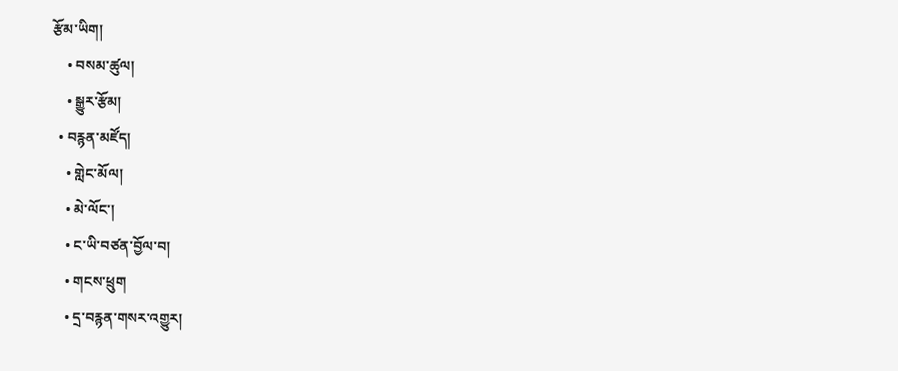རྩོམ་ཡིག།
    • བསམ་ཚུལ།
    • སྒྱུར་རྩོམ།
  • བརྙན་མཛོད།
    • གླེང་མོལ།
    • མེ་ལོང་།
    • ང་ཡི་བཙན་བྱོལ་བ།
    • གངས་ཕྲུག
    • དྲ་བརྙན་གསར་འགྱུར།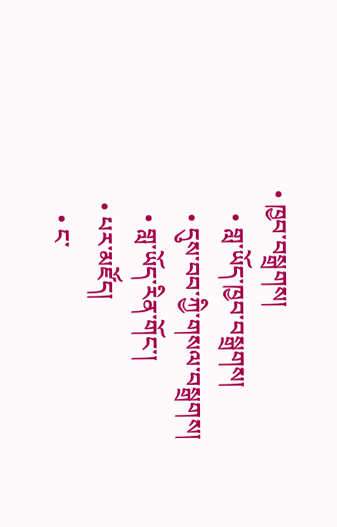• ཁྱབ་བསྒྲགས།
    • གླ་ཡོད་ཁྱབ་བསྒྲགས།
    • དུས་བབ་ཀྱི་གསལ་བསྒྲགས།
    • གླ་ཡོད་རིན་གོང་།
  • པར་མཛོད།
    • ང་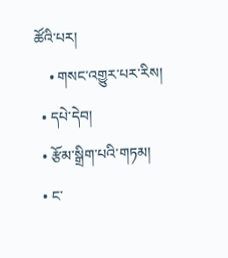ཚོའི་པར།
    • གསང་འགྱུར་པར་རིས།
  • དཔེ་དེབ།
  • རྩོམ་སྒྲིག་པའི་གཏམ།
  • ང་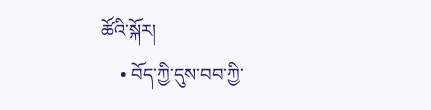ཚོའི་སྐོར།
    • བོད་ཀྱི་དུས་བབ་ཀྱི་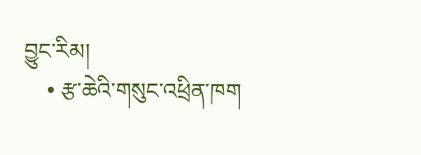བྱུང་རིམ།
    • རྩ་ཆེའི་གསུང་འཕྲིན་ཁག